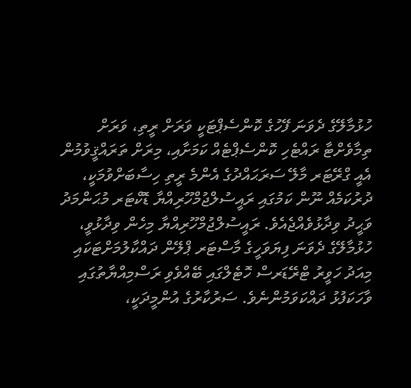ހުޅުމާލޭގެ ދެވަނަ ފޭހުގެ ކޮންސެޕްޓަކީ ވަރަށް ރީތި، ވަރަށް ތިމާވެށްޓާ ރައްޓެހި ކޮންސެޕްޓެއް ކަމަށާއި، މިރަށް ތަރައްޤީވުމުން އެއީ ގްރޭޓަރ މާލޭ ސަރަޙައްދުގެ އެންމެ ރީތި ހިސާބަށްވުމަކީ، ދުރުކަމެއް ނޫން ކަމުގައި ރައީސުލްޖުމްހޫރިއްޔާ ޑޮކްޓަރ މުޙަންމަދު ވަޙީދު ވިދާޅުވެއްޖެއެވެ. ރައީސުލްޖުމްހޫރިއްޔާ މިހެން ވިދާޅުވީ، ހުޅުމާލޭގެ ދެވަނަ ފިޔަވަހީގެ މާސްޓަރ ޕްލޭން ދައްކާލުމަށްޓަކައި މިއަދު ހަވީރު ޓްރޭޑަރސް ހޮޓެލްގައި ބޭއްވެވި ރަސްމިއްޔާތުގައި ވާހަކަފުޅު ދައްކަވަމުންނެވެ. ސަރުކާރުގެ އުންމީދަކީ،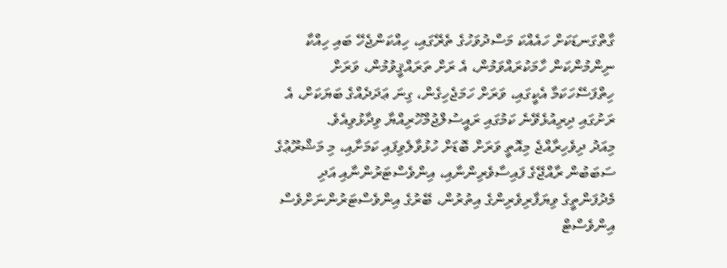ގާތްގަނޑަކަށް ހައެއްކަ މަސްދުވަހުގެ ތެރޭގައި، ހިއްކަންޖެހޭ ބައި ހިއްކާ ނިންމުންކަން ހާމަކުރައްވަމުން، އެ ރަށް ތަރައްޤީވުމުން، ވަރަށް ހިތްފަސޭހަކަމާ އެކީގައި، ވަރަށް ހަމަޖެހިގެން، ގިނަ ޢަދަދެއްގެ ބަޔަކަށް، އެ ރަށުގައި ދިރިއުޅެވޭނެ ކަމުގައި ރައީސުލްޖުމްހޫރިއްޔާ ވިދާޅުވިއެވެ.
މިއަދު ދިވެހިރާއްޖެ މިއޮތީ ވަރަށް ބޮޑަށް ހުޅުވާލެވިފައި ކަމަށާއި، މި މަޝްރޫޢުގެ ސަބަބުން ރާއްޖޭގެ ފައިސާވެރިންނާއި، އިންވެސްޓަރުންނާއި އަދި މެދުފަންތީގެ ވިޔަފާރިވެރިންގެ އިތުރުން، ބޭރުގެ އިންވެސްޓަރުންނަށްވެސް އިންވެސްޓް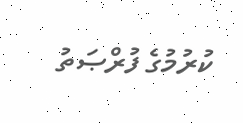ކުރުމުގެ ފުރްޞަތު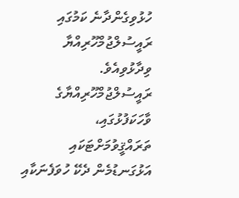ހުޅުވިގެންދާނެ ކަމުގައި ރައީސުލްޖުމްހޫރިއްޔާ ވިދާޅުވިއެވެ.
ރައީސުލްޖުމްހޫރިއްޔާގެ ވާހަކަފުޅުގައި، ތަރައްޤީވުމަށްޓަކައި އަޅުގަނޑުމެން ދެކޭ ހުވަފެނަކާއި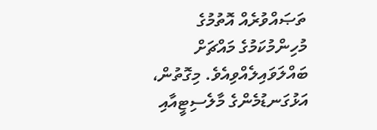ތަޞައްވުރެއް އޮތުމުގެ މުހިންމުކަމުގެ މައްޗަށް ބައްލަވައިލެއްވިއެވެ. މިގޮތުން، އަޅުގަނޑުމެންގެ މާލެސިޓީއާއި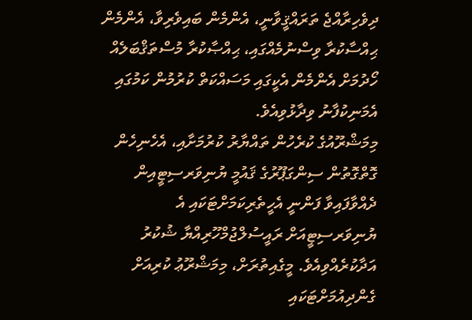ދިވެހިރާއްޖެ ތަރައްޤީވާނީ، އެންމެން ބައިވެރިވާ، އެންމެން ޙިއްސާކުރާ ވިސްނުމެއްގައި، ޙިއްޞާކުރާ މުސްތަޤްބަލެއް ހޯދުމަށް އެންމެން އެކީގައި މަސައްކަތް ކުރުމުން ކަމުގައި އެމަނިކުފާނު ވިދާޅުވިއެވެ.
މިމަޝްރޫއުގެ ކުރެހުން ތައްޔާރު ކުރުމަށާއި، އެހެނިހެން ގޮތްގޮތުން ސިންގަޕޫރުގެ ޤައުމީ ޔުނިވަރސިޓީއިން ދެއްވާފައިވާ ފަންނީ އެހީތެރިކަމަށްޓަކައި އެ ޔުނިވަރސިޓީއަށް ރައީސުލްޖުމްހޫރިއްޔާ ޝުކުރު އަދާކުރެއްވިއެވެ. މީގެއިތުރަށް، މިމަޝްރޫޢު ކުރިއަށް ގެންދިއުމަށްޓަކައި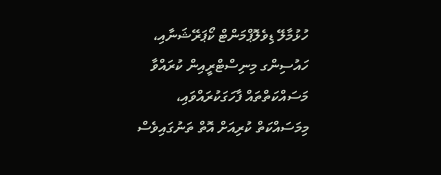ހުޅުމާލޭ ޑިވެލޮޕްމަންޓް ކޯޕަރޭޝަނާއި، ހައުސިންގ މިނިސްޓްރީއިން ކުރައްވާ މަސައްކަތްތައް ފާހަގަކުރައްވައި، މިމަސައްކަތް ކުރިއަށް އޮތް ތަނުގައިވެސް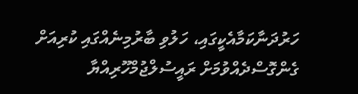ހަރުދަނާކަމާއެކީގައި، ހަލުވި ބާރުމިނެއްގައި ކުރިއަށް ގެންގޮސްދެއްވުމަށް ރައީސުލްޖުމްހޫރިއްޔާ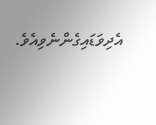އެދިވަޑައިގެންނެވިއެވެ.